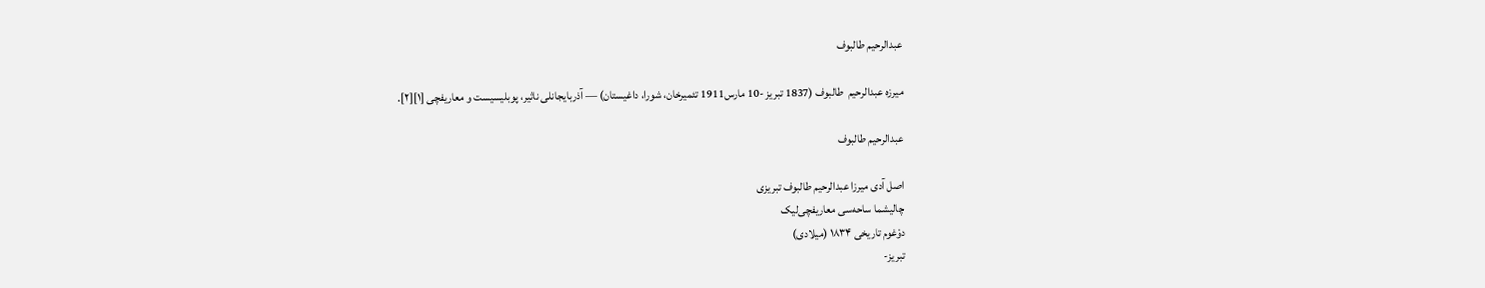عبدالرحیم طالبوف

میرزه عبدالرحیم  طالبوف (1837 تبریز -10 مارس1911 تئمیرخان، شورا، داغیستان) — آذربایجانلی ناثیر، پوبلیسیست و معاریفچی [۱][۲].

عبدالرحیم طالبوف

اصل آدی میرزا عبدالرحیم طالبوف تبریزی
چالیشما ساحه‌سی معاریفچی‌لیک
دوْغوم تاریخی ۱۸۳۴ (میلادی)
تبریز-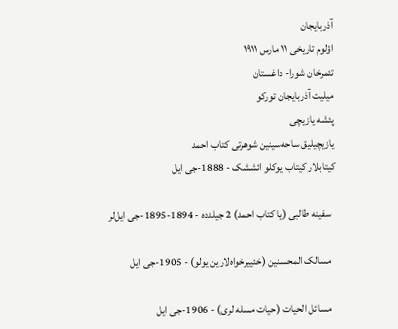آذربایجان
اؤلوم تاریخی ۱۱ مارس ۱۹۱۱
تئمرخان شورا- داغستان
میلیت آذربایجان تورکو
پئشه یازیچی
یازیچیلیق ساحه‌سینین شوهرتی کتاب احمد
کیتابلار کیتاب یوکلو ائششک - 1888-جی ایل

  سفینه طالبی (یا کتاب احمد) 2 جیلدده - 1894-1895-جی ایل‌لر

  مسالک المحسنین (خئییرخواه‌لارین یولو) - 1905-جی ایل

  مسائل الحیات (حیات مسله لری) - 1906-جی ایل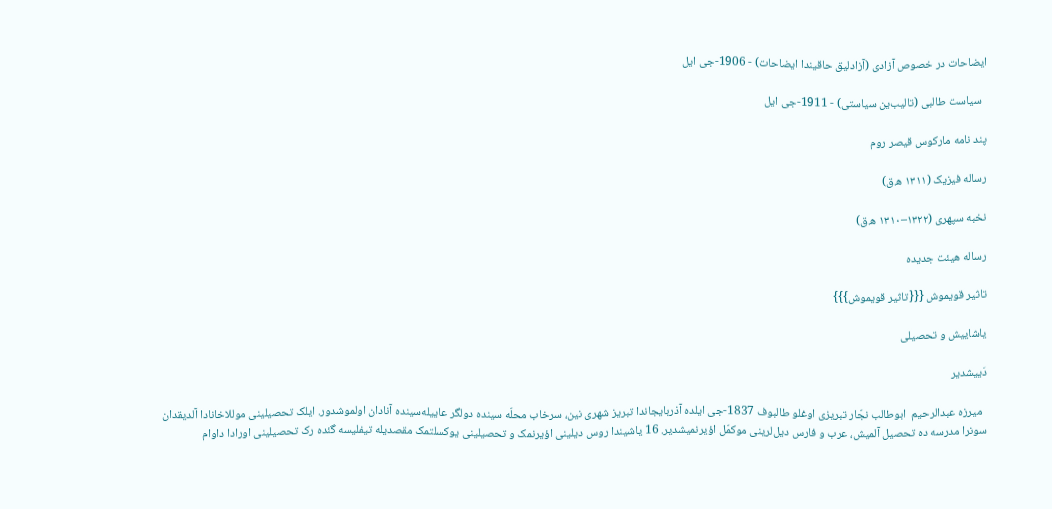ایضاحات در خصوص آزادی (آزادلیق حاقیندا ایضاحات) - 1906-جی ایل

  سیاست طالبی (تالیب‌ین سیاستی) - 1911-جی ایل

پند نامه مارکوس قیصر روم

رساله فیزیک (۱۳۱۱ ه‍.ق)

نخبه سپهری (۱۳۲۲–۱۳۱۰ ه‍.ق)

رساله هیئت جدیده

تاثیر قویموش {{{تاثیر قویموش}}}

یاشاییش و تحصیلی

دَییشدیر

  میرزه عبدالرحیم  ابوطالب نجّار تبریزی اوغلو طالبوف 1837-جی ایلده آذربایجاندا تبریز شهری نین، سرخاب محلّه سینده دولگر عاییله‌سینده آنادان اولموشدور. ایلک تحصیلینی موللاخانادا آلدیقدان سونرا مدرسه ده تحصیل آلمیش، عرب و فارس دیل‌لرینی موکمّل اؤیرنمیشدیر. 16 یاشیندا روس دیلینی اؤیرنمک و تحصیلینی یوکسلتمک مقصدیله تیفلیسه گئده رک تحصیلینی اورادا داوام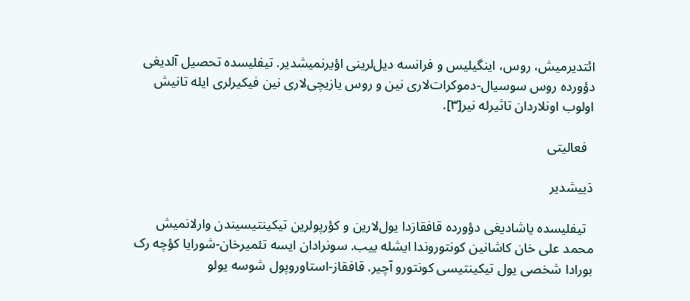ائتدیرمیش، روس، اینگیلیس و فرانسه دیل‌لرینی اؤیرنمیشدیر. تیفلیسده تحصیل آلدیغی دؤورده روس سوسیال-دموکرات‌لاری نین و روس یازیچی‌لاری نین فیکیرلری ایله تانیش اولوب اونلاردان تاثیرله نیر[۳].

  فعالیتی

دَییشدیر

  تیفلیسده یاشادیغی دؤورده قافقازدا یول‌لارین و کؤرپولرین تیکینتیسیندن وارلانمیش محمد علی خان کاشانین کونتوروندا ایشله ییب. سونرادان ایسه تئمیرخان-شورایا کؤچه رک بورادا شخصی یول تیکینتیسی کونتورو آچیر. قافقاز-استاوروپول شوسه یولو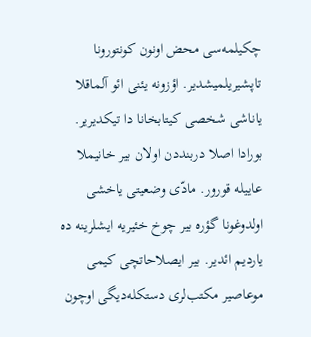چکیلمه‌سی محض اونون کونتورونا تاپشیریلمیشدیر. اؤزونه یئنی ائو آلماقلا یاناشی شخصی کیتابخانا دا تیکدیریر. بورادا اصلا دربنددن اولان بیر خانیملا عاییله قورور. مادّی وضعیتی یاخشی اولدوغونا گؤره بیر چوخ خئیریه ایشلرینه ده یاردیم ائدیر. بیر ایصلاحاتچی کیمی موعاصیر مکتب‌لری دستکله‌دیگی اوچون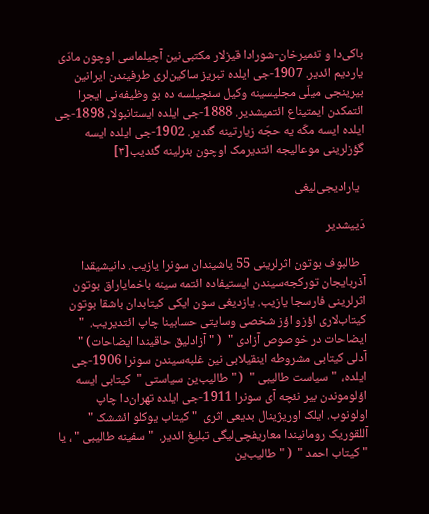باکی‌دا و تئمیرخان-شورادا قیزلار مکتبی‌نین آچیلماسی اوچون مادّی یاردیم ائدیر. 1907-جی ایلده تبریز ساکین‌لری طرفیندن ایرانین بیرینجی میلّی مجلیسینه وکیل سئچیلسه ده بو وظیفه‌نی ایجرا ائتمکدن ایمتیناع ائتمیشدیر. 1888-جی ایلده ایستانبولا، 1898-جی ایلده ایسه مکّه یه حجّه زیارتینه گئدیر. 1902-جی ایلده ایسه گؤزلرینی موعالیجه ائتدیرمک اوچون بئرلینه گئدیب[۳]

  یارادیجی‌لیغی

دَییشدیر

  طالبوف بوتون اثرلرینی 55 یاشیندان سونرا یازیب. دانیشیقدا آذربایجان تورکجه‌سیندن ایستیفاده ائتمه سینه باخمایاراق بوتون اثرلرینی فارسجا یازیب. یازدیغی سون ایکی کیتابدان باشقا بوتون کیتاب‌لاری اؤزو اؤز شخصی وسایتی حسابینا چاپ ائتدیریب.  " ایضاحات در خوصوص آزادی "  ( " آزادلیق حاقیندا ایضاحات) "  آدلی کیتابی مشروطه اینقیلابی نین غلبه‌سیندن سونرا 1906-جی ایلده،  " سیاست طالیبی "  ( " طالیب‌ین سیاستی "  کیتابی ایسه اؤلوموندن بیر نئچه آی سونرا 1911-جی ایلده تهران‌دا چاپ اولونوب. ایلک اوریژینال بدیعی اثری  " کیتاب یوکلو ائششک "  آللقوریک رومانیندا معاریفچی‌لیگی تبلیغ ائدیر.  " سفینه طالیبی " ، یا  " کیتاب احمد "  ( " طالیب‌ین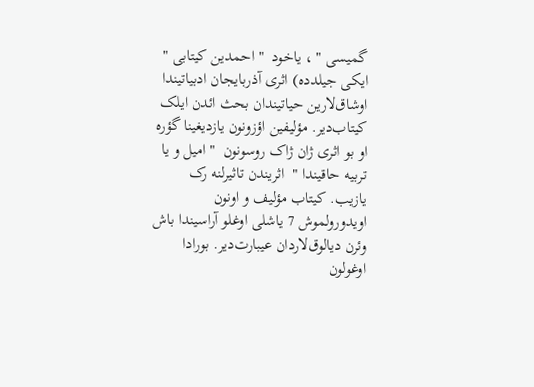گمیسی " ، یاخود  " احمدین کیتابی "  ایکی جیلدده) اثری آذربایجان ادبیاتیندا اوشاق‌لارین حیاتیندان بحث ائدن ایلک کیتاب‌دیر. مؤلیفین اؤزونون یازدیغینا گؤره او بو اثری ژان ژاک روسونون  " امیل و یا تربیه حاقیندا "  اثریندن تاثیرلنه رک یازیب. کیتاب مؤلیف و اونون اویدورولموش 7 یاشلی اوغلو آراسیندا باش وئرن دیالوق‌لاردان عیبارت‌دیر. بورادا اوغولون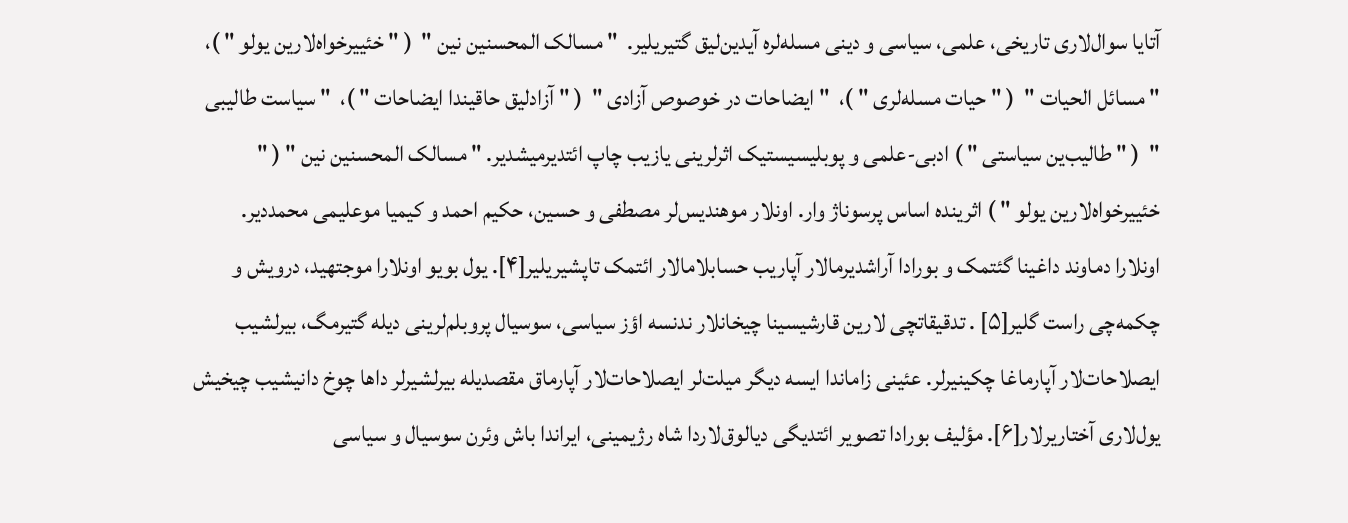آتایا سوال‌لاری تاریخی، علمی، سیاسی و دینی مسله‌لره آیدین‌لیق گتیریلیر.  " مسالک المحسنین نین "  ( " خئییرخواه‌لارین یولو " )،  " مسائل الحیات "  ( " حیات مسله‌لری " )،  " ایضاحات در خوصوص آزادی "  ( " آزادلیق حاقیندا ایضاحات " )،  " سیاست طالیبی "  ( " طالیب‌ین سیاستی " ) ادبی-علمی و پوبلیسیستیک اثرلرینی یازیب چاپ ائتدیرمیشدیر. " مسالک المحسنین نین " ( " خئییرخواه‌لارین یولو " ) اثرینده اساس پرسوناژ وار. اونلار موهندیس‌لر مصطفی و حسین، حکیم احمد و کیمیا موعلیمی محمددیر. اونلارا دماوند داغینا گئتمک و بورادا آراشدیرمالار آپاریب حسابلامالار ائتمک تاپشیریلیر[۴]. یول بویو اونلارا موجتهید، درویش و چکمه‌چی راست گلیر[۵] . تدقیقاتچی لارین قارشیسینا چیخانلار ندنسه اؤز سیاسی، سوسیال پروبلم‌لرینی دیله گتیرمگ، بیرلشیب ایصلاحات‌لار آپارماغا چکینیرلر. عئینی زاماندا ایسه دیگر میلت‌لر ایصلاحات‌لار آپارماق مقصدیله بیرلشیرلر داها چوخ دانیشیب چیخیش یول‌لاری آختاریرلار[۶]. مؤلیف بورادا تصویر ائتدیگی دیالوق‌لاردا شاه رژیمینی، ایراندا باش وئرن سوسیال و سیاسی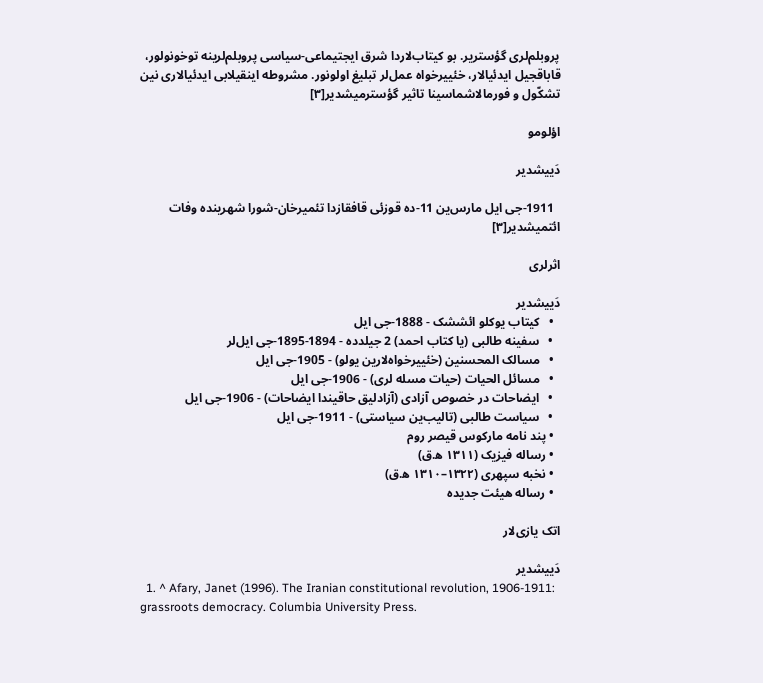پروبلم‌لری گؤستریر. بو کیتاب‌لاردا شرق ایجتیماعی-سیاسی پروبلم‌لرینه توخونولور، قاباقجیل ایدئیالار، خئییرخواه عمل‌لر تبلیغ اولونور. مشروطه اینقیلابی ایدئیالاری نین تشکّول و فورمالاشماسینا تاثیر گؤسترمیشدیر[۳]

اؤلومو

دَییشدیر

  1911-جی ایل مارس‌ین 11-ده قوزئی قافقازدا تئمیرخان-شورا شهرینده وفات ائتمیشدیر[۳]

اثرلری

دَییشدیر
  •   کیتاب یوکلو ائششک - 1888-جی ایل
  •   سفینه طالبی (یا کتاب احمد) 2 جیلدده - 1894-1895-جی ایل‌لر
  •   مسالک المحسنین (خئییرخواه‌لارین یولو) - 1905-جی ایل
  •   مسائل الحیات (حیات مسله لری) - 1906-جی ایل
  •   ایضاحات در خصوص آزادی (آزادلیق حاقیندا ایضاحات) - 1906-جی ایل
  •   سیاست طالبی (تالیب‌ین سیاستی) - 1911-جی ایل
  • پند نامه مارکوس قیصر روم
  • رساله فیزیک (۱۳۱۱ ه‍.ق)
  • نخبه سپهری (۱۳۲۲–۱۳۱۰ ه‍.ق)
  • رساله هیئت جدیده

اتک یازی‌لار

دَییشدیر
  1. ^ Afary, Janet (1996). The Iranian constitutional revolution, 1906-1911: grassroots democracy. Columbia University Press.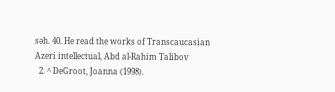səh. 40. He read the works of Transcaucasian Azeri intellectual, Abd al-Rahim Talibov
  2. ^ DeGroot, Joanna (1998).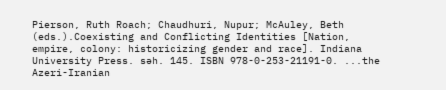Pierson, Ruth Roach; Chaudhuri, Nupur; McAuley, Beth (eds.).Coexisting and Conflicting Identities [Nation, empire, colony: historicizing gender and race]. Indiana University Press. səh. 145. ISBN 978-0-253-21191-0. ...the Azeri-Iranian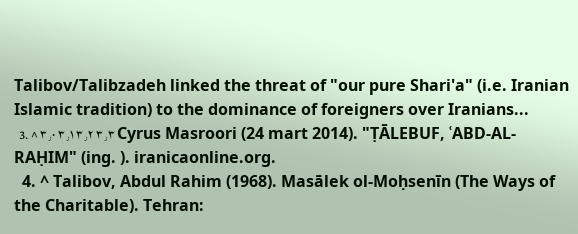Talibov/Talibzadeh linked the threat of "our pure Shari'a" (i.e. Iranian Islamic tradition) to the dominance of foreigners over Iranians...
  3. ^ ۳٫۰ ۳٫۱ ۳٫۲ ۳٫۳ Cyrus Masroori (24 mart 2014). "ṬĀLEBUF, ʿABD-AL-RAḤIM" (ing. ). iranicaonline.org.
  4. ^ Talibov, Abdul Rahim (1968). Masālek ol-Moḥsenīn (The Ways of the Charitable). Tehran: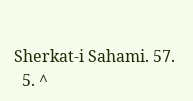Sherkat-i Sahami. 57.
  5. ^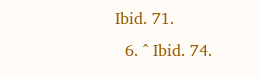Ibid. 71.
  6. ^ Ibid. 74.